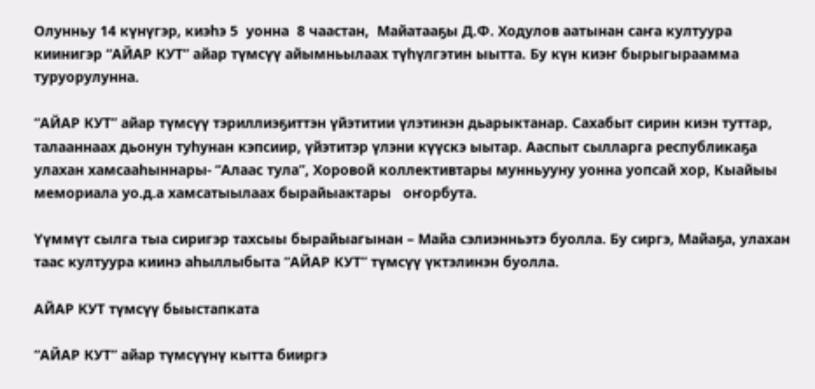Олунньу 14 күнүгэр, киэһэ 5  уонна  8 чаастан,  Майатааҕы Д.Ф. Ходулов аатынан саҥа култуура киинигэр “АЙАР КУТ” айар түмсүү айымньылаах түһүлгэтин ыытта. Бу күн киэҥ бырыгыраамма туруорулунна.

“АЙАР КУТ” айар түмсүү тэриллиэҕиттэн үйэтитии үлэтинэн дьарыктанар. Сахабыт сирин киэн туттар, талааннаах дьонун туһунан кэпсиир, үйэтитэр үлэни күүскэ ыытар. Ааспыт сылларга республикаҕа улахан хамсааһыннары- “Алаас тула”, Хоровой коллективтары мунньууну уонна уопсай хор, Кыайыы мемориала уо.д.а хамсатыылаах бырайыактары   оҥорбута.

Үүммүт сылга тыа сиригэр тахсыы бырайыагынан – Майа сэлиэнньэтэ буолла. Бу сиргэ, Майаҕа, улахан таас култуура киинэ аһыллыбыта “АЙАР КУТ” түмсүү үктэлинэн буолла.

АЙАР КУТ түмсүү быыстапката

“АЙАР КУТ” айар түмсүүнү кытта бииргэ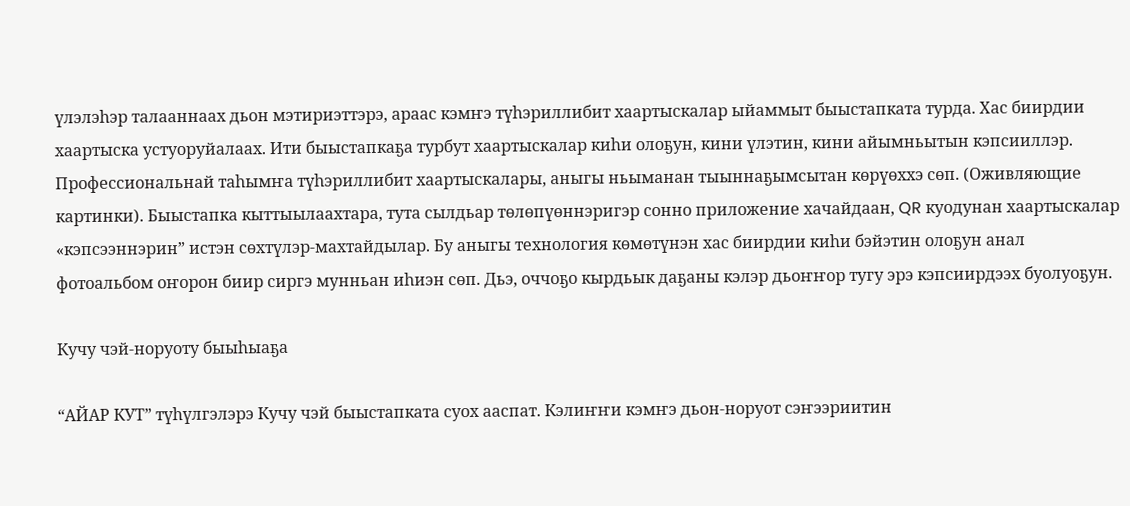үлэлэһэр талааннаах дьон мэтириэттэрэ, араас кэмҥэ түһэриллибит хаартыскалар ыйаммыт быыстапката турда. Хас биирдии хаартыска устуоруйалаах. Ити быыстапкаҕа турбут хаартыскалар киһи олоҕун, кини үлэтин, кини айымньытын кэпсииллэр. Профессиональнай таһымҥа түһэриллибит хаартыскалары, аныгы ньыманан тыыннаҕымсытан көрүөххэ сөп. (Оживляющие картинки). Быыстапка кыттыылаахтара, тута сылдьар төлөпүөннэригэр сонно приложение хачайдаан, QR куодунан хаартыскалар «кэпсээннэрин” истэн сөхтүлэр-махтайдылар. Бу аныгы технология көмөтүнэн хас биирдии киһи бэйэтин олоҕун анал фотоальбом оҥорон биир сиргэ мунньан иһиэн сөп. Дьэ, оччоҕо кырдьык даҕаны кэлэр дьоҥҥор тугу эрэ кэпсиирдээх буолуоҕун.

Кучу чэй-норуоту быыһыаҕа

“АЙАР КУТ” түһүлгэлэрэ Кучу чэй быыстапката суох ааспат. Кэлиҥҥи кэмҥэ дьон-норуот сэҥээриитин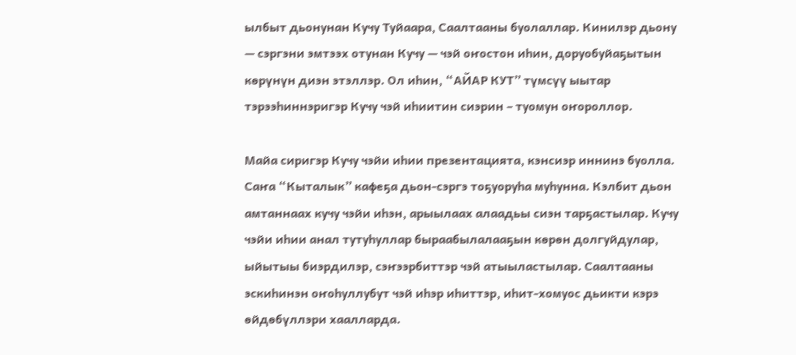ылбыт дьонунан Кучу Туйаара, Саалтааны буолаллар. Кинилэр дьону — сэргэни эмтээх отунан Кучу — чэй оҥостон иһин, доруобуйаҕытын көрүнүн диэн этэллэр. Ол иһин, “АЙАР КУТ” түмсүү ыытар тэрээһиннэригэр Кучу чэй иһиитин сиэрин – туомун оҥороллор.

Майа сиригэр Кучу чэйи иһии презентацията, кэнсиэр иннинэ буолла. Саҥа “Кыталык” кафеҕа дьон-сэргэ тоҕуоруһа муһунна. Кэлбит дьон амтаннаах кучу чэйи иһэн, арыылаах алаадьы сиэн тарҕастылар. Кучу чэйи иһии анал тутуһуллар быраабылалааҕын көрөн долгуйдулар, ыйытыы биэрдилэр, сэҥээрбиттэр чэй атыыластылар. Саалтааны эскиһинэн оҥоһуллубут чэй иһэр иһиттэр, иһит-хомуос дьикти кэрэ өйдөбүллэри хаалларда.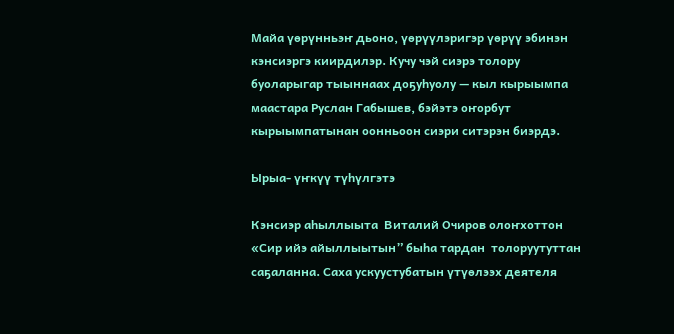Майа үөрүнньэҥ дьоно, үөрүүлэригэр үөрүү эбинэн кэнсиэргэ киирдилэр. Кучу чэй сиэрэ толору буоларыгар тыыннаах доҕуһуолу — кыл кырыымпа маастара Руслан Габышев, бэйэтэ оҥорбут кырыымпатынан оонньоон сиэри ситэрэн биэрдэ.

Ырыа- үҥкүү түһүлгэтэ

Кэнсиэр аһыллыыта  Виталий Очиров олоҥхоттон «Сир ийэ айыллыытын” быһа тардан  толоруутуттан саҕаланна. Саха ускуустубатын үтүөлээх деятеля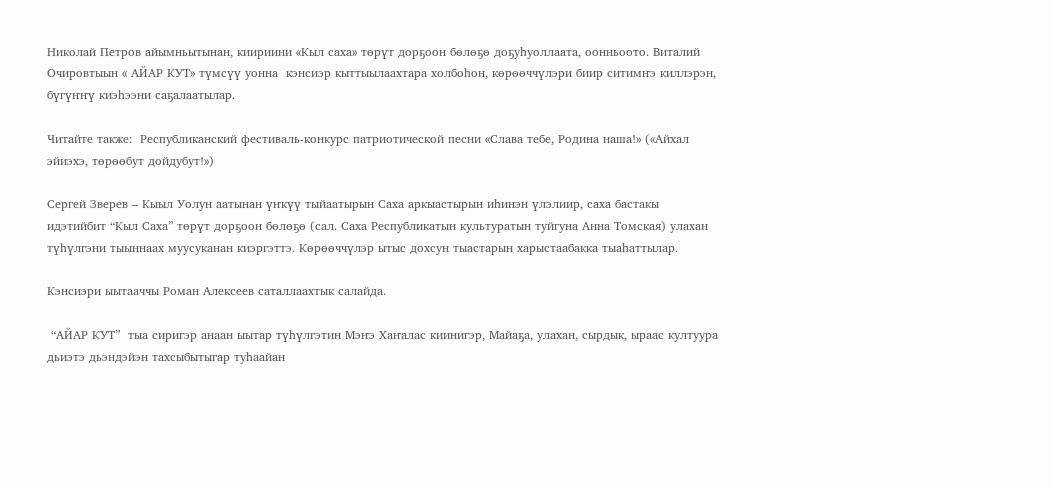Николай Петров айымньытынан, киириини «Кыл саха» төрүт дорҕоон бөлөҕө доҕуһуоллаата, оонньоото. Виталий Очировтыын « АЙАР КУТ» түмсүү уонна  кэнсиэр кыттыылаахтара холбоһон, көрөөччүлэри биир ситимҥэ киллэрэн, бүгүҥҥү киэһээни саҕалаатылар.

Читайте также:  Республиканский фестиваль-конкурс патриотической песни «Слава тебе, Родина наша!» («Айхал эйиэхэ, төрөөбут дойдубут!»)

Сергей Зверев – Кыыл Уолун аатынан үҥкүү тыйаатырын Саха аркыастырын иһинэн үлэлиир, саха бастакы идэтийбит “Кыл Саха” төрүт дорҕоон бөлөҕө (сал. Саха Республикатын культуратын туйгуна Анна Томская) улахан түһүлгэни тыыннаах муусуканан киэргэттэ. Көрөөччүлэр ытыс дохсун тыастарын харыстаабакка тыаһаттылар.

Кэнсиэри ыытааччы Роман Алексеев саталлаахтык салайда.

 “АЙАР КУТ”  тыа сиригэр анаан ыытар түһүлгэтин Мэҥэ Хаҥалас киинигэр, Майаҕа, улахан, сырдык, ыраас култуура дьиэтэ дьэндэйэн тахсыбытыгар туһаайан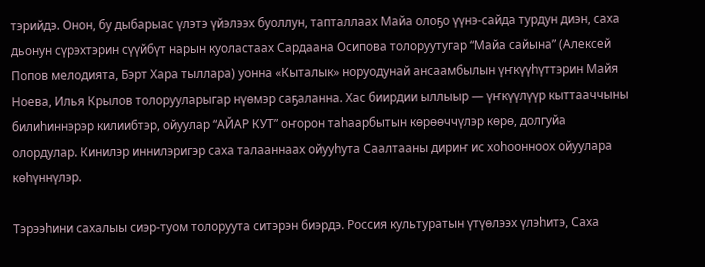тэрийдэ. Онон, бу дыбарыас үлэтэ үйэлээх буоллун, тапталлаах Майа олоҕо үүнэ-сайда турдун диэн, саха дьонун сүрэхтэрин сүүйбүт нарын куоластаах Сардаана Осипова толоруутугар “Майа сайына” (Алексей Попов мелодията, Бэрт Хара тыллара) уонна «Кыталык» норуодунай ансаамбылын үҥкүүһүттэрин Майя Ноева, Илья Крылов толорууларыгар нүөмэр саҕаланна. Хас биирдии ыллыыр — үҥкүүлүүр кыттааччыны билиһиннэрэр килиибтэр, ойуулар “АЙАР КУТ” оҥорон таһаарбытын көрөөччүлэр көрө, долгуйа олордулар. Кинилэр иннилэригэр саха талааннаах ойууһута Саалтааны дириҥ ис хоһоонноох ойуулара көһүннүлэр.

Тэрээһини сахалыы сиэр-туом толоруута ситэрэн биэрдэ. Россия культуратын үтүөлээх үлэһитэ, Саха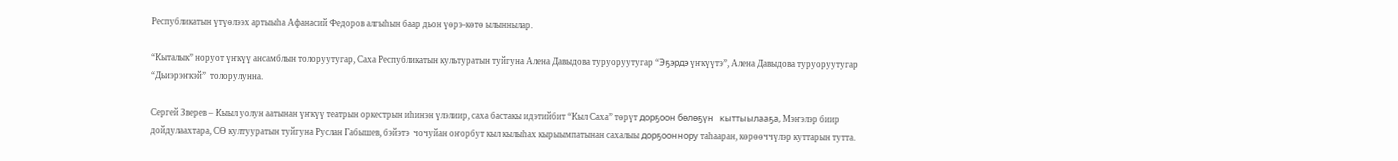Республикатын үтүөлээх артыыһа Афанасий Федоров алгыһын баар дьон үөрэ-көтө ылыннылар.

“Кыталык” норуот үҥкүү ансамблын толоруутугар, Саха Республикатын культуратын туйгуна Алена Давыдова туруоруутугар “Эҕэрдэ үҥкүүтэ”, Алена Давыдова туруоруутугар  “Дьиэрэҥкэй”  толорулунна.

Сергей Зверев – Кыыл уолун аатынан үҥкүү театрын оркестрын иһинэн үлэлиир, саха бастакы идэтийбит “Кыл Саха” төрүт дорҕоон бөлөҕүн   кыттыылааҕа, Мэҥэлэр биир дойдулаахтара, СӨ култууратын туйгуна Руслан Габышев, бэйэтэ  чочуйан оҥорбут кыл кылыһах кырыымпатынан сахалыы дорҕооннору таһааран, көрөөччүлэр куттарын тутта.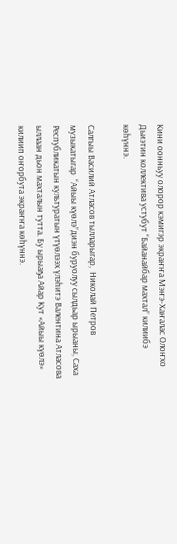Кини оонньуу олорор кэмигэр экраҥҥа Мэҥэ-Хаҥалас Олоҥхо Дьиэтин коллектива устубут “Байанайбар махтал” килиибэ көһүннэ.

Салгыы Василий Атласов тылларыгар,  Николай Петров музыкатыгар  “Айыы күөлэ”диэн буруолуу сылдьар ырыаны, Саха Республикатын культуратын үтүөлээх үлэһитэ Валентина Атласова ыллаан дьон махталын тутта. Бу ырыаҕа Айар Кут «Айыы күөлэ» килиип оҥорбута экраҥҥа көһүннэ.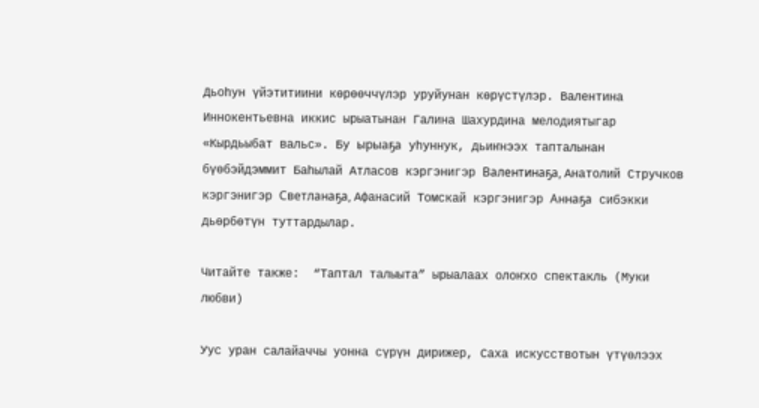Дьоһун үйэтитиини көрөөччүлэр уруйунан көрүстүлэр. Валентина Иннокентьевна иккис ырыатынан Галина Шахурдина мелодиятыгар «Кырдьыбат вальс». Бу ырыаҕа уһуннук, дьиҥнээх тапталынан бүөбэйдэммит Баһылай Атласов кэргэнигэр Валентинаҕа, Анатолий Стручков кэргэнигэр Светланаҕа, Афанасий Томскай кэргэнигэр Аннаҕа сибэкки дьөрбөтүн туттардылар.

Читайте также:  “Таптал талыыта” ырыалаах олоҥхо спектакль (Муки любви)

Уус уран салайаччы уонна сүрүн дирижер, Саха искусствотын үтүөлээх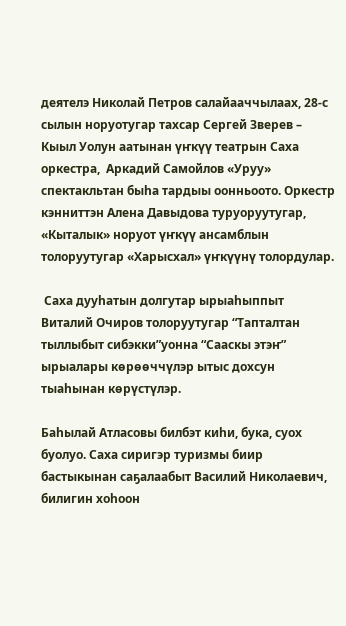деятелэ Николай Петров салайааччылаах, 28-с сылын норуотугар тахсар Сергей Зверев – Кыыл Уолун аатынан үҥкүү театрын Саха оркестра,  Аркадий Самойлов «Уруу» спектакльтан быһа тардыы оонньоото. Оркестр кэнниттэн Алена Давыдова туруоруутугар, «Кыталык» норуот үҥкүү ансамблын толоруутугар «Харысхал» үҥкүүнү толордулар.

 Саха дууһатын долгутар ырыаһыппыт Виталий Очиров толоруутугар “Тапталтан тыллыбыт сибэкки”уонна “Сааскы этэҥ” ырыалары көрөөччүлэр ытыс дохсун тыаһынан көрүстүлэр.

Баһылай Атласовы билбэт киһи, бука, суох буолуо. Саха сиригэр туризмы биир бастыкынан саҕалаабыт Василий Николаевич, билигин хоһоон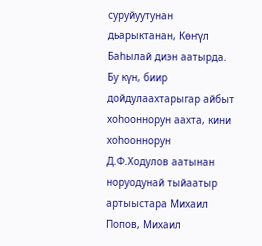суруйуутунан дьарыктанан, Көҥүл Баһылай диэн аатырда. Бу күн, биир дойдулаахтарыгар айбыт хоһооннорун аахта, кини хоһооннорун  Д.Ф.Ходулов аатынан норуодунай тыйаатыр артыыстара Михаил Попов, Михаил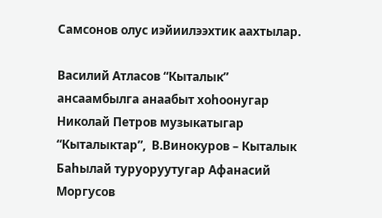Самсонов олус иэйиилээхтик аахтылар.

Василий Атласов “Кыталык” ансаамбылга анаабыт хоһоонугар Николай Петров музыкатыгар “Кыталыктар”,  В.Винокуров – Кыталык Баһылай туруоруутугар Афанасий Моргусов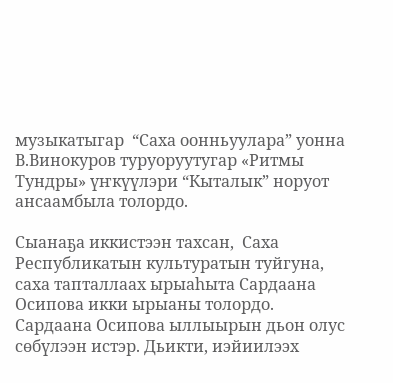музыкатыгар  “Саха оонньуулара” уонна  В.Винокуров туруоруутугар «Ритмы Тундры» үҥкүүлэри “Кыталык” норуот ансаамбыла толордо.

Сыанаҕа иккистээн тахсан,  Саха Республикатын культуратын туйгуна, саха тапталлаах ырыаһыта Сардаана Осипова икки ырыаны толордо. Сардаана Осипова ыллыырын дьон олус сөбүлээн истэр. Дьикти, иэйиилээх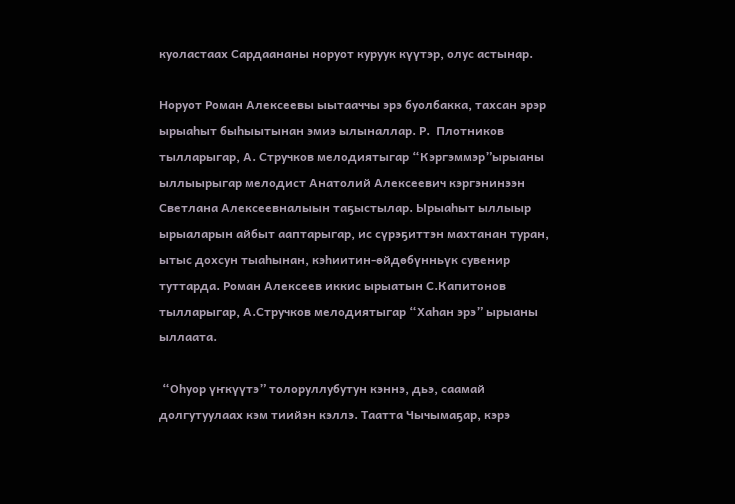куоластаах Сардаананы норуот куруук күүтэр, олус астынар.

Норуот Роман Алексеевы ыытааччы эрэ буолбакка, тахсан эрэр ырыаһыт быһыытынан эмиэ ылыналлар. Р.  Плотников тылларыгар, А. Стручков мелодиятыгар “Кэргэммэр”ырыаны ыллыырыгар мелодист Анатолий Алексеевич кэргэнинээн Светлана Алексеевналыын таҕыстылар. Ырыаһыт ыллыыр ырыаларын айбыт ааптарыгар, ис сүрэҕиттэн махтанан туран, ытыс дохсун тыаһынан, кэһиитин-өйдөбүнньүк сувенир туттарда. Роман Алексеев иккис ырыатын С.Капитонов тылларыгар, А.Стручков мелодиятыгар “Хаһан эрэ” ырыаны ыллаата.

 “Оһуор үҥкүүтэ” толоруллубутун кэннэ, дьэ, саамай долгутуулаах кэм тиийэн кэллэ. Таатта Чычымаҕар, кэрэ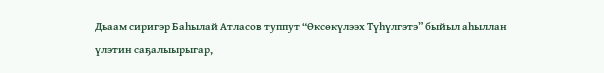Дьаам сиригэр Баһылай Атласов туппут “Өксөкүлээх Түһүлгэтэ” быйыл аһыллан үлэтин саҕалыырыгар,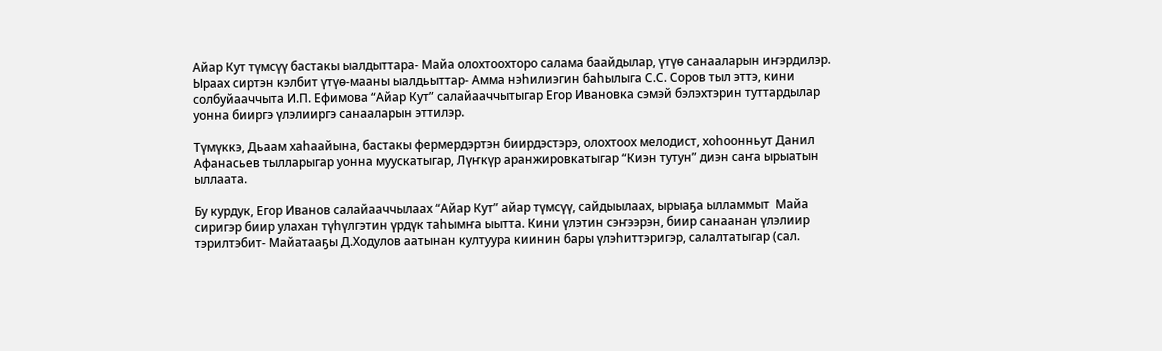Айар Кут түмсүү бастакы ыалдыттара- Майа олохтоохторо салама баайдылар, үтүө санааларын иҥэрдилэр. Ыраах сиртэн кэлбит үтүө-мааны ыалдьыттар- Амма нэһилиэгин баһылыга С.С. Соров тыл эттэ, кини солбуйааччыта И.П. Ефимова “Айар Кут” салайааччытыгар Егор Ивановка сэмэй бэлэхтэрин туттардылар уонна бииргэ үлэлииргэ санааларын эттилэр.

Түмүккэ, Дьаам хаһаайына, бастакы фермердэртэн биирдэстэрэ, олохтоох мелодист, хоһоонньут Данил Афанасьев тылларыгар уонна муускатыгар, Лүҥкүр аранжировкатыгар “Киэн тутун” диэн саҥа ырыатын ыллаата.

Бу курдук, Егор Иванов салайааччылаах “Айар Кут” айар түмсүү, сайдыылаах, ырыаҕа ылламмыт  Майа сиригэр биир улахан түһүлгэтин үрдүк таһымҥа ыытта. Кини үлэтин сэҥээрэн, биир санаанан үлэлиир тэрилтэбит- Майатааҕы Д.Ходулов аатынан култуура киинин бары үлэһиттэригэр, салалтатыгар (сал.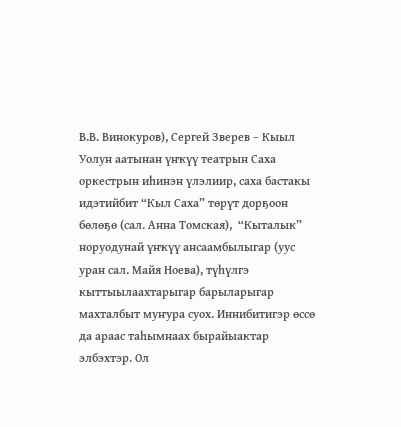В.В. Винокуров), Сергей Зверев – Кыыл Уолун аатынан үҥкүү театрын Саха оркестрын иһинэн үлэлиир, саха бастакы идэтийбит “Кыл Саха” төрүт дорҕоон бөлөҕө (сал. Анна Томская),  “Кыталык” норуодунай үҥкүү ансаамбылыгар (уус уран сал. Майя Ноева), түһүлгэ кыттыылаахтарыгар барыларыгар махталбыт муҥура суох. Иннибитигэр өссө да араас таһымнаах бырайыактар элбэхтэр. Ол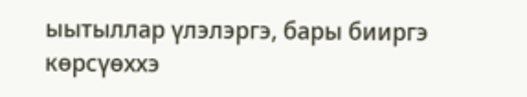ыытыллар үлэлэргэ, бары бииргэ көрсүөххэ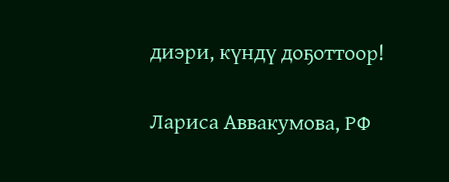диэри, күндү доҕоттоор!

Лариса Аввакумова, РФ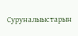Суруналыыстарын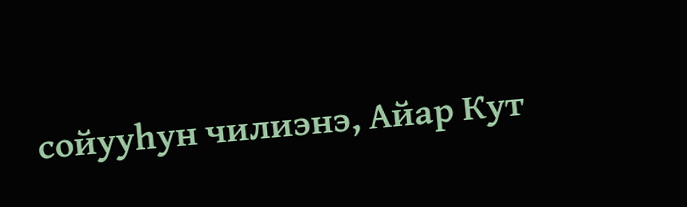сойууһун чилиэнэ, Айар Кут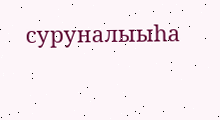суруналыыһа